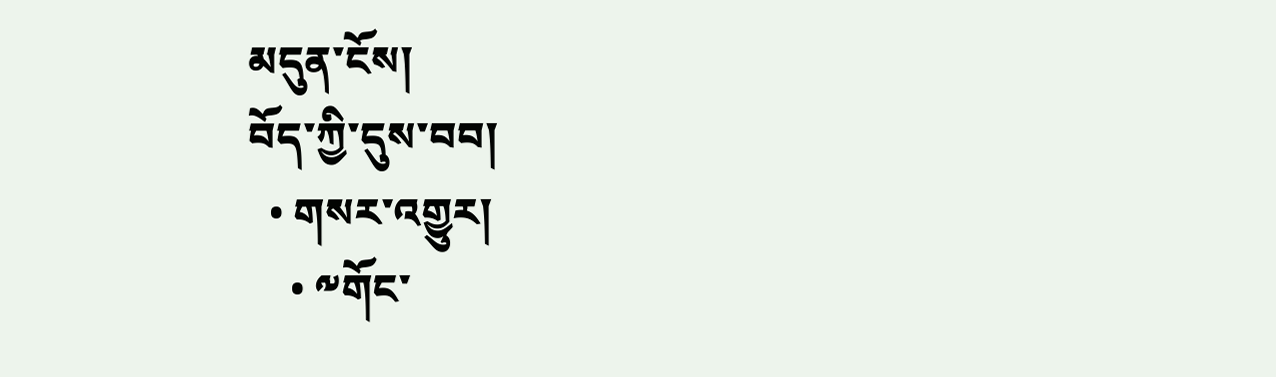མདུན་ངོས།
བོད་ཀྱི་དུས་བབ།
  • གསར་འགྱུར།
    • ༸གོང་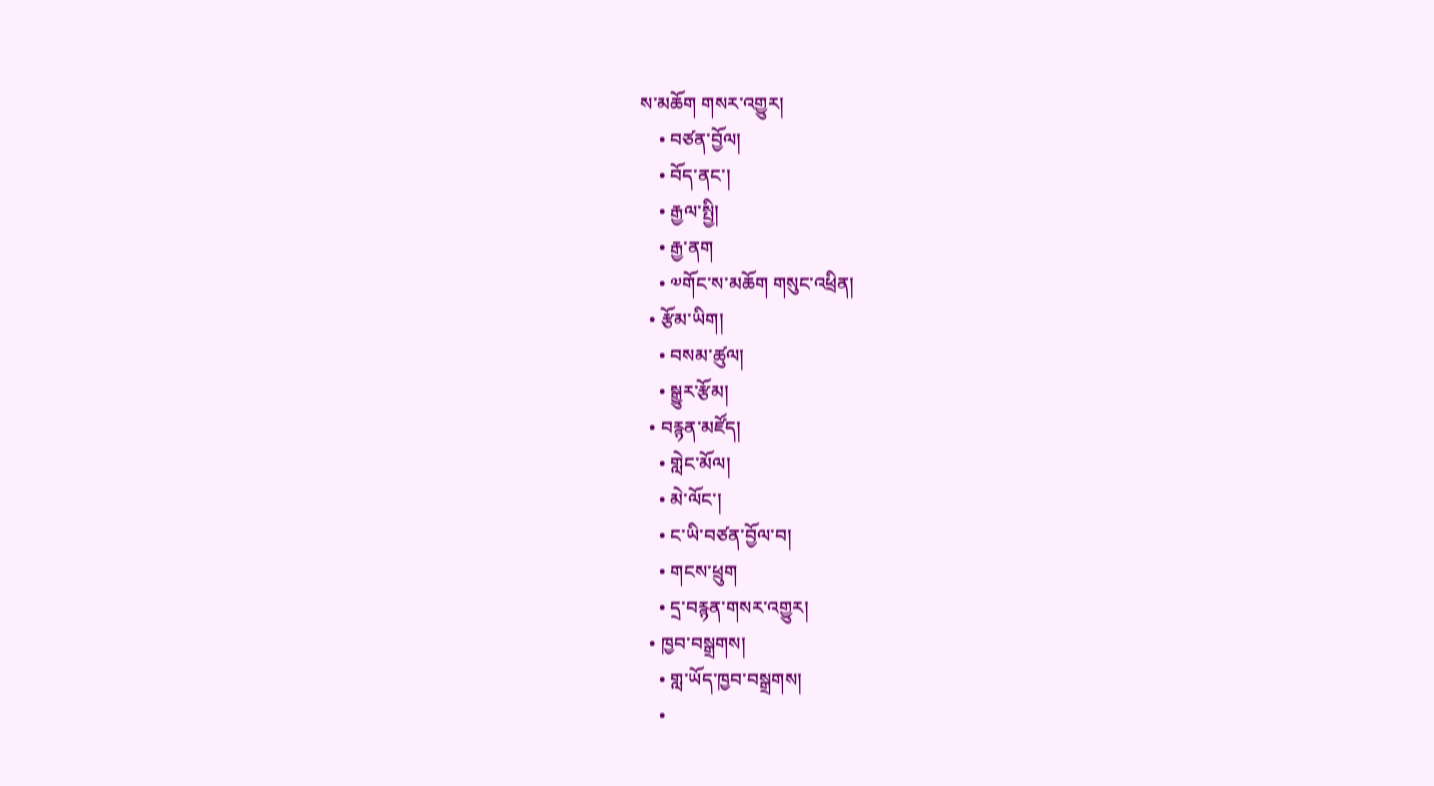ས་མཆོག གསར་འགྱུར།
    • བཙན་བྱོལ།
    • བོད་ནང་།
    • རྒྱལ་སྤྱི།
    • རྒྱ་ནག
    • ༧གོང་ས་མཆོག གསུང་འཕྲིན།
  • རྩོམ་ཡིག།
    • བསམ་ཚུལ།
    • སྒྱུར་རྩོམ།
  • བརྙན་མཛོད།
    • གླེང་མོལ།
    • མེ་ལོང་།
    • ང་ཡི་བཙན་བྱོལ་བ།
    • གངས་ཕྲུག
    • དྲ་བརྙན་གསར་འགྱུར།
  • ཁྱབ་བསྒྲགས།
    • གླ་ཡོད་ཁྱབ་བསྒྲགས།
    •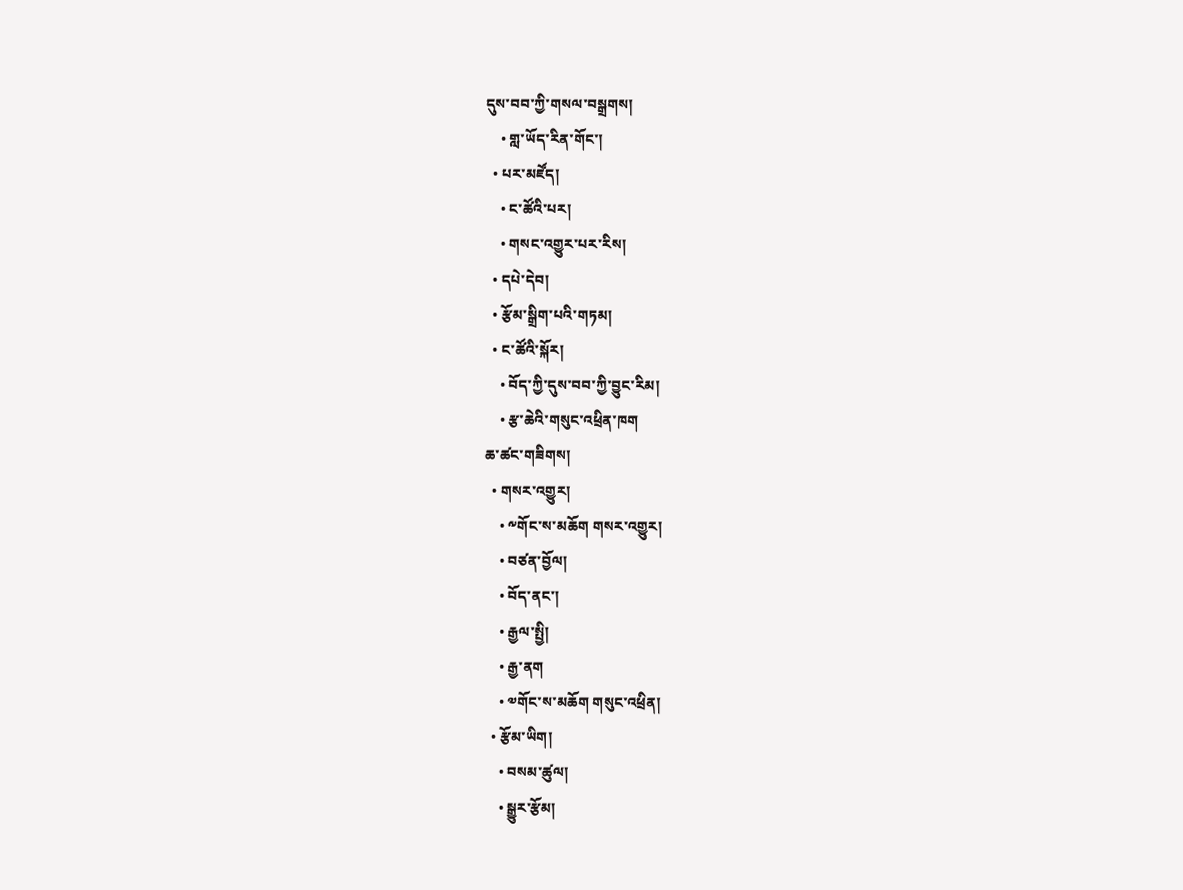དུས་བབ་ཀྱི་གསལ་བསྒྲགས།
    • གླ་ཡོད་རིན་གོང་།
  • པར་མཛོད།
    • ང་ཚོའི་པར།
    • གསང་འགྱུར་པར་རིས།
  • དཔེ་དེབ།
  • རྩོམ་སྒྲིག་པའི་གཏམ།
  • ང་ཚོའི་སྐོར།
    • བོད་ཀྱི་དུས་བབ་ཀྱི་བྱུང་རིམ།
    • རྩ་ཆེའི་གསུང་འཕྲིན་ཁག
ཆ་ཚང་གཟིགས།
  • གསར་འགྱུར།
    • ༸གོང་ས་མཆོག གསར་འགྱུར།
    • བཙན་བྱོལ།
    • བོད་ནང་།
    • རྒྱལ་སྤྱི།
    • རྒྱ་ནག
    • ༧གོང་ས་མཆོག གསུང་འཕྲིན།
  • རྩོམ་ཡིག།
    • བསམ་ཚུལ།
    • སྒྱུར་རྩོམ།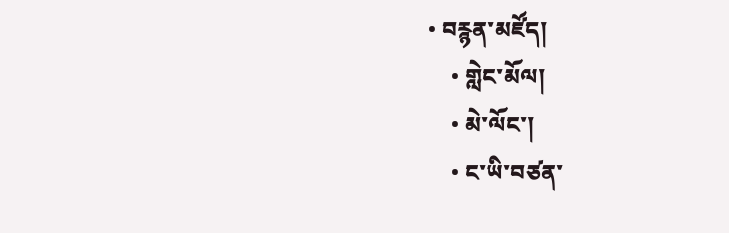• བརྙན་མཛོད།
    • གླེང་མོལ།
    • མེ་ལོང་།
    • ང་ཡི་བཙན་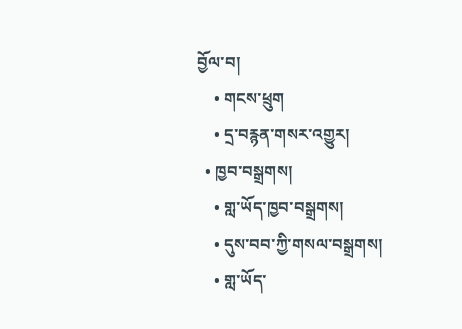བྱོལ་བ།
    • གངས་ཕྲུག
    • དྲ་བརྙན་གསར་འགྱུར།
  • ཁྱབ་བསྒྲགས།
    • གླ་ཡོད་ཁྱབ་བསྒྲགས།
    • དུས་བབ་ཀྱི་གསལ་བསྒྲགས།
    • གླ་ཡོད་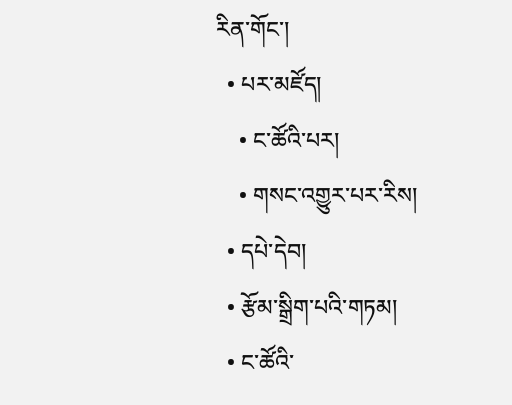རིན་གོང་།
  • པར་མཛོད།
    • ང་ཚོའི་པར།
    • གསང་འགྱུར་པར་རིས།
  • དཔེ་དེབ།
  • རྩོམ་སྒྲིག་པའི་གཏམ།
  • ང་ཚོའི་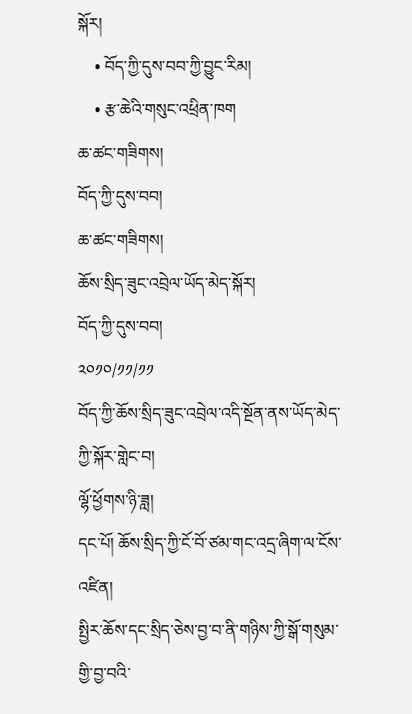སྐོར།
    • བོད་ཀྱི་དུས་བབ་ཀྱི་བྱུང་རིམ།
    • རྩ་ཆེའི་གསུང་འཕྲིན་ཁག
ཆ་ཚང་གཟིགས།
བོད་ཀྱི་དུས་བབ།
ཆ་ཚང་གཟིགས།
ཆོས་སྲིད་ཟུང་འབྲེལ་ཡོད་མེད་སྐོར།
བོད་ཀྱི་དུས་བབ།
༢༠༡༠/༡༡/༡༡
བོད་ཀྱི་ཆོས་སྲིད་ཟུང་འབྲེལ་འདི་སྔོན་ནས་ཡོད་མེད་ཀྱི་སྐོར་གླེང་བ།
ལྷོ་ཕྱོགས་ཉི་ཟླ།
དང་པོ། ཆོས་སྲིད་ཀྱི་ངོ་བོ་ཙམ་གང་འདྲ་ཞིག་ལ་ངོས་འཛིན།
སྤྱིར་ཆོས་དང་སྲིད་ཅེས་བྱ་བ་ནི་གཉིས་ཀྱི་སྒོ་གསུམ་གྱི་བྱ་བའི་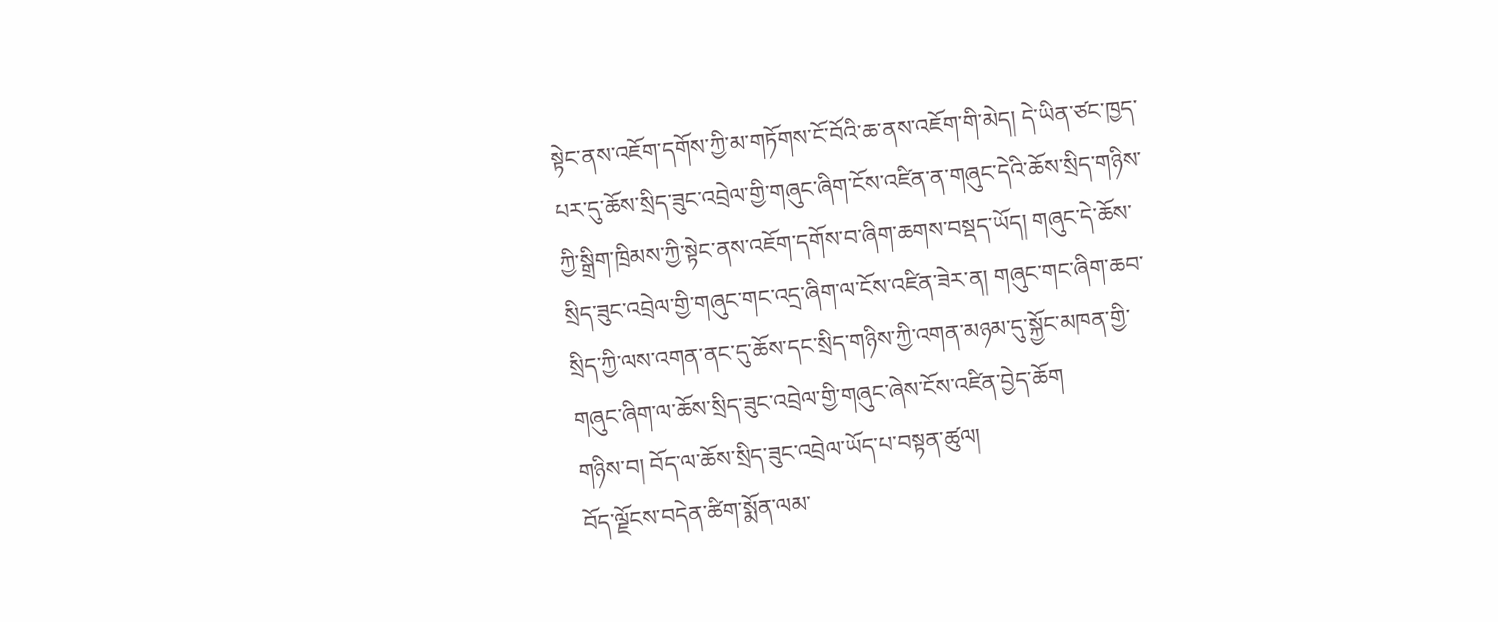སྟེང་ནས་འཇོག་དགོས་ཀྱི་མ་གཏོགས་ངོ་བོའི་ཆ་ནས་འཇོག་གི་མེད། དེ་ཡིན་ཙང་ཁྱད་པར་དུ་ཆོས་སྲིད་ཟུང་འབྲེལ་གྱི་གཞུང་ཞིག་ངོས་འཛིན་ན་གཞུང་དེའི་ཆོས་སྲིད་གཉིས་ཀྱི་སྒྲིག་ཁྲིམས་ཀྱི་སྟེང་ནས་འཇོག་དགོས་བ་ཞིག་ཆགས་བསྡད་ཡོད། གཞུང་དེ་ཆོས་སྲིད་ཟུང་འབྲེལ་གྱི་གཞུང་གང་འདྲ་ཞིག་ལ་ངོས་འཛིན་ཟེར་ན། གཞུང་གང་ཞིག་ཆབ་སྲིད་ཀྱི་ལས་འགན་ནང་དུ་ཆོས་དང་སྲིད་གཉིས་ཀྱི་འགན་མཉམ་དུ་སྐྱོང་མཁན་གྱི་གཞུང་ཞིག་ལ་ཆོས་སྲིད་ཟུང་འབྲེལ་གྱི་གཞུང་ཞེས་ངོས་འཛིན་བྱེད་ཆོག
གཉིས་བ། བོད་ལ་ཆོས་སྲིད་ཟུང་འབྲེལ་ཡོད་པ་བསྟན་ཚུལ།
བོད་ལྗོངས་བདེན་ཚིག་སྨོན་ལམ་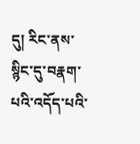དུ། རིང་ནས་སྙིང་དུ་བརྣག་པའི་འདོད་པའི་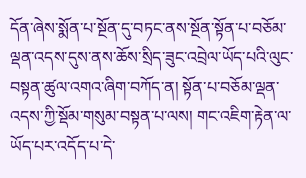དོན་ཞེས་སྨོན་པ་སྔོན་དུ་བཏང་ནས་སྔོན་སྟོན་པ་བཅོམ་ལྡན་འདས་དུས་ནས་ཆོས་སྲིད་ཟུང་འབྲེལ་ཡོད་པའི་ལུང་བསྟན་ཚུལ་འགའ་ཞིག་བཀོད་ན། སྟོན་པ་བཅོམ་ལྡན་འདས་ཀྱི་སྡོམ་གསུམ་བསྟན་པ་ལས། གང་འཇིག་རྟེན་ལ་ཡོད་པར་འདོད་པ་དེ་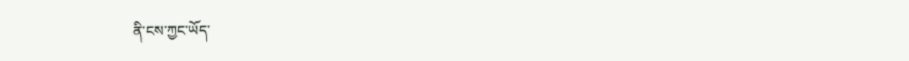ནི་ངས་ཀྱང་ཡོད་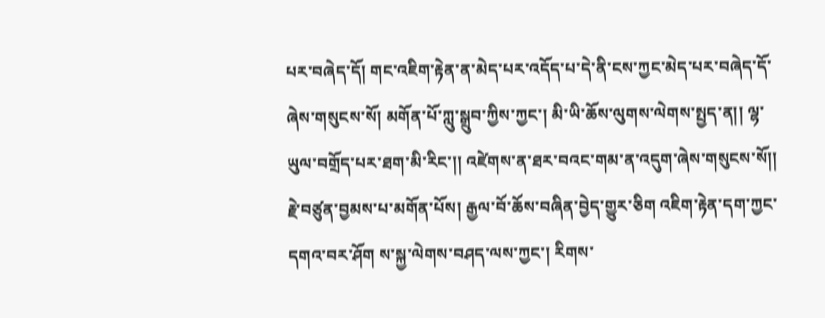པར་བཞེད་དོ། གང་འཇིག་རྟེན་ན་མེད་པར་འདོད་པ་དེ་ནི་ངས་ཀྱང་མེད་པར་བཞེད་དོ་ཞེས་གསུངས་སོ། མགོན་པོ་ཀླུ་སྒྲུབ་ཀྱིས་ཀྱང་། མི་ཡི་ཆོས་ལུགས་ལེགས་སྤྱད་ན།། ལྷ་ཡུལ་བགྲོད་པར་ཐག་མི་རིང་།། འཛེགས་ན་ཐར་བའང་གམ་ན་འདུག་ཞེས་གསུངས་སོ།། རྗེ་བཙུན་བྱམས་པ་མགོན་པོས། རྒྱལ་བོ་ཆོས་བཞིན་བྱེད་གྱུར་ཅིག འཇིག་རྟེན་དག་ཀྱང་དགའ་བར་ཤོག ས་སྐྱ་ལེགས་བཤད་ལས་ཀྱང་། རིགས་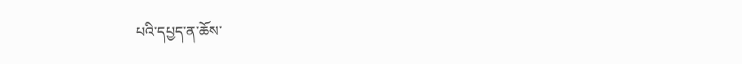པའི་དཔྱད་ན་ཆོས་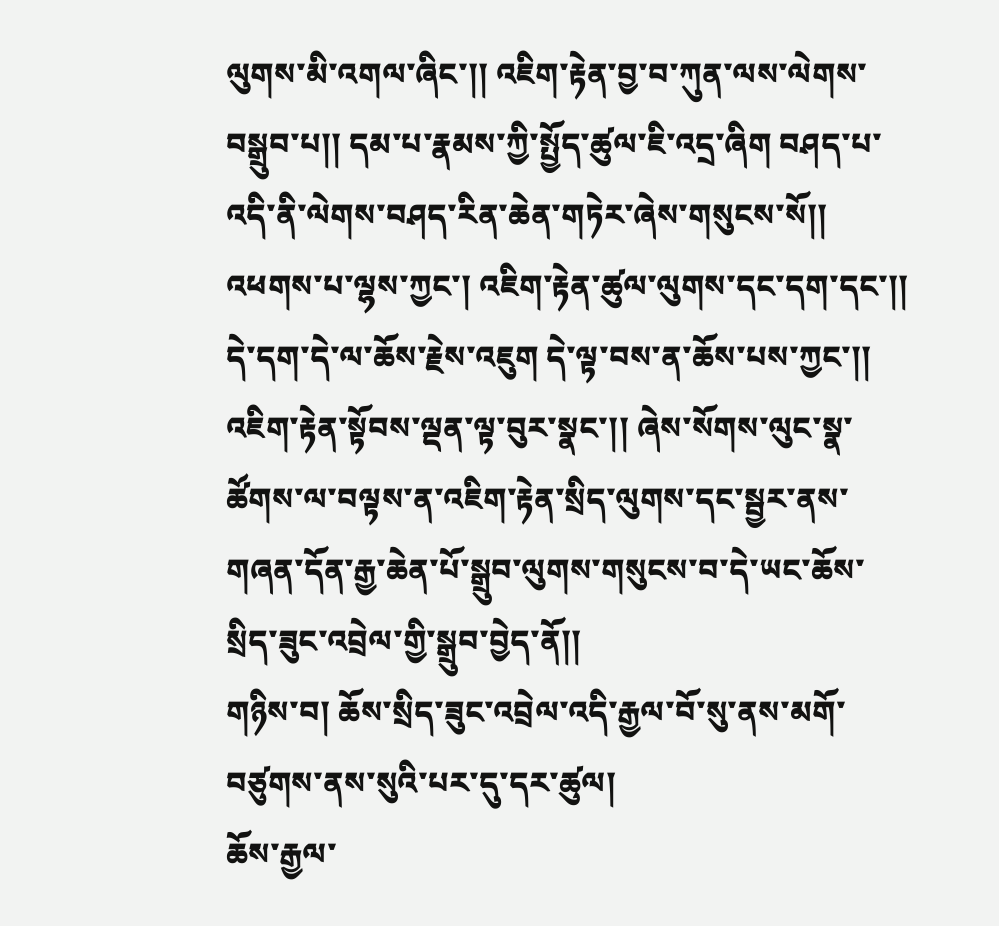ལུགས་མི་འགལ་ཞིང་།། འཇིག་རྟེན་བྱ་བ་ཀུན་ལས་ལེགས་བསྒྲུབ་པ།། དམ་པ་རྣམས་ཀྱི་སྤྱོད་ཚུལ་ཇི་འདྲ་ཞིག བཤད་པ་འདི་ནི་ལེགས་བཤད་རིན་ཆེན་གཏེར་ཞེས་གསུངས་སོ།། འཕགས་པ་ལྷས་ཀྱང་། འཇིག་རྟེན་ཚུལ་ལུགས་དང་དག་དང་།། དེ་དག་དེ་ལ་ཆོས་རྗེས་འཇུག དེ་ལྟ་བས་ན་ཆོས་པས་ཀྱང་།། འཇིག་རྟེན་སྟོབས་ལྡན་ལྟ་བུར་སྣང་།། ཞེས་སོགས་ལུང་སྣ་ཚོགས་ལ་བལྟས་ན་འཇིག་རྟེན་སྲིད་ལུགས་དང་སྦྱར་ནས་གཞན་དོན་རྒྱ་ཆེན་པོ་སྒྲུབ་ལུགས་གསུངས་བ་དེ་ཡང་ཆོས་སྲིད་ཟུང་འབྲེལ་གྱི་སྒྲུབ་བྱེད་ནོ།།
གཉིས་བ། ཆོས་སྲིད་ཟུང་འབྲེལ་འདི་རྒྱལ་བོ་སུ་ནས་མགོ་བཙུགས་ནས་སུའི་པར་དུ་དར་ཚུལ།
ཆོས་རྒྱལ་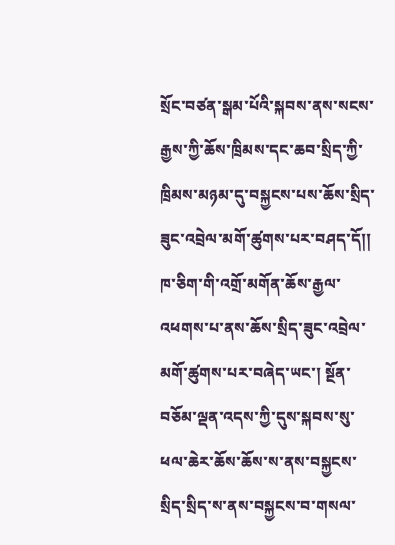སྲོང་བཙན་སྒམ་པོའི་སྐབས་ནས་སངས་རྒྱས་ཀྱི་ཆོས་ཁྲིམས་དང་ཆབ་སྲིད་ཀྱི་ཁྲིམས་མཉམ་དུ་བསྐྱངས་པས་ཆོས་སྲིད་ཟུང་འབྲེལ་མགོ་ཚུགས་པར་བཤད་དོ།། ཁ་ཅིག་གི་འགྲོ་མགོན་ཆོས་རྒྱལ་འཕགས་པ་ནས་ཆོས་སྲིད་ཟུང་འབྲེལ་མགོ་ཚུགས་པར་བཞེད་ཡང་། སྔོན་བཅོམ་ལྡན་འདས་ཀྱི་དུས་སྐབས་སུ་ཕལ་ཆེར་ཆོས་ཆོས་ས་ནས་བསྐྱངས་སྲིད་སྲིད་ས་ནས་བསྐྱངས་བ་གསལ་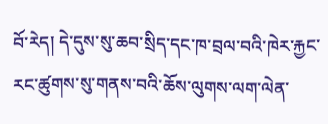བོ་རེད། དེ་དུས་སུ་ཆབ་སྲིད་དང་ཁ་བྲལ་བའི་ཁེར་རྐྱང་རང་ཚུགས་སུ་གནས་བའི་ཆོས་ལུགས་ལག་ལེན་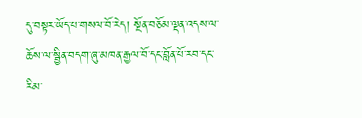དུ་བསྟར་ཡོད་པ་གསལ་བོ་རེད། སྔོན་བཅོམ་ལྡན་འདས་ལ་ཆོས་ལ་སྦྱིན་བདག་ཞུ་མཁན་རྒྱལ་བོ་དང་བློན་པོ་རབ་དང་རིམ་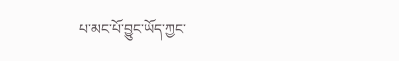པ་མང་པོ་བྱུང་ཡོད་ཀྱང་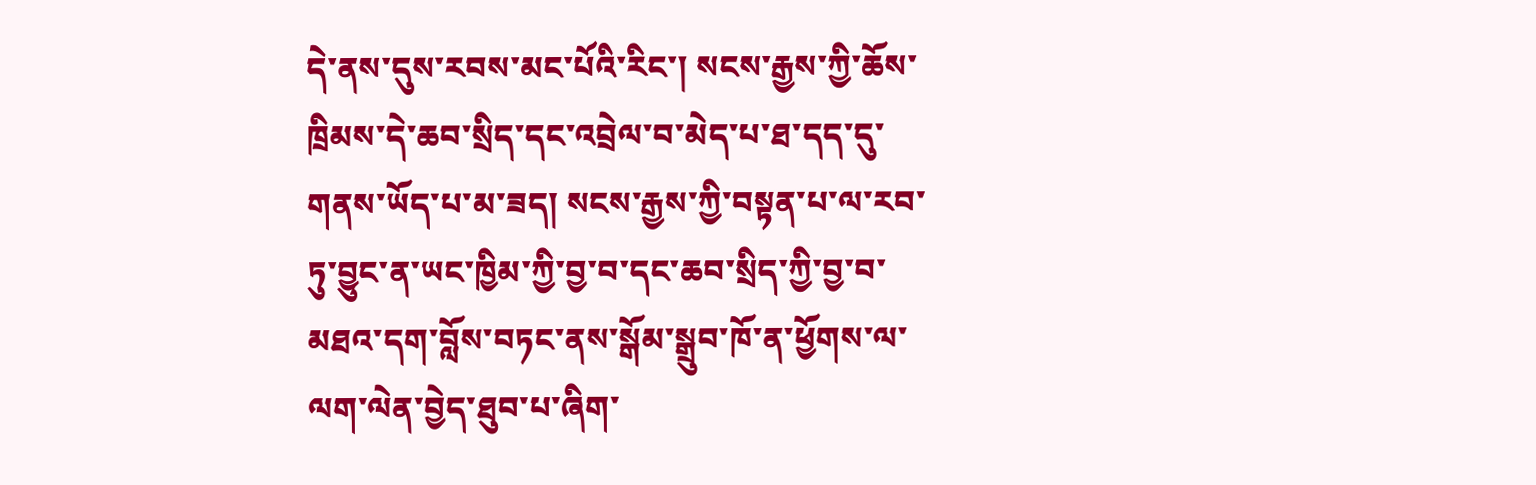དེ་ནས་དུས་རབས་མང་པོའི་རིང་། སངས་རྒྱས་ཀྱི་ཆོས་ཁྲིམས་དེ་ཆབ་སྲིད་དང་འབྲེལ་བ་མེད་པ་ཐ་དད་དུ་གནས་ཡོད་པ་མ་ཟད། སངས་རྒྱས་ཀྱི་བསྟན་པ་ལ་རབ་ཏུ་བྱུང་ན་ཡང་ཁྱིམ་ཀྱི་བྱ་བ་དང་ཆབ་སྲིད་ཀྱི་བྱ་བ་མཐའ་དག་བློས་བཏང་ནས་སྒོམ་སྒྲུབ་ཁོ་ན་ཕྱོགས་ལ་ལག་ལེན་བྱེད་ཐུབ་པ་ཞིག་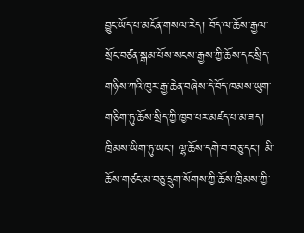བྱུང་ཡོད་པ་མངོན་གསལ་རེད། བོད་ལ་ཆོས་རྒྱལ་སྲོང་བཙན་སྒམ་པོས་སངས་རྒྱས་ཀྱི་ཆོས་དང་སྲིད་གཉིས་ཀའི་ཁུར་རྒྱ་ཆེན་བཞེས་དེ་བོད་ཁམས་ཡུག་གཅིག་ཏུ་ཆོས་སྲིད་ཀྱི་ཁྱབ་པར་མཛད་པ་མ་ཟད། ཁྲིམས་ཡིག་ཏུ་ཡང་། ལྷ་ཆོས་དགེ་བ་བཅུ་དང་། མི་ཆོས་གཙང་མ་བཅུ་དྲུག་སོགས་ཀྱི་ཆོས་ཁྲིམས་ཀྱི་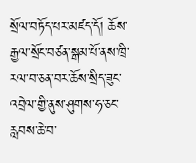སྲོལ་བཏོད་པར་མཛད་དོ། ཆོས་རྒྱལ་སྲོང་བཙན་སྒམ་པོ་ནས་ཁྲི་རལ་བ་ཅན་བར་ཆོས་སྲིད་ཟུང་འབྲེལ་གྱི་ནུས་ཤུགས་ཧ་ཅང་རླབས་ཆེ་བ་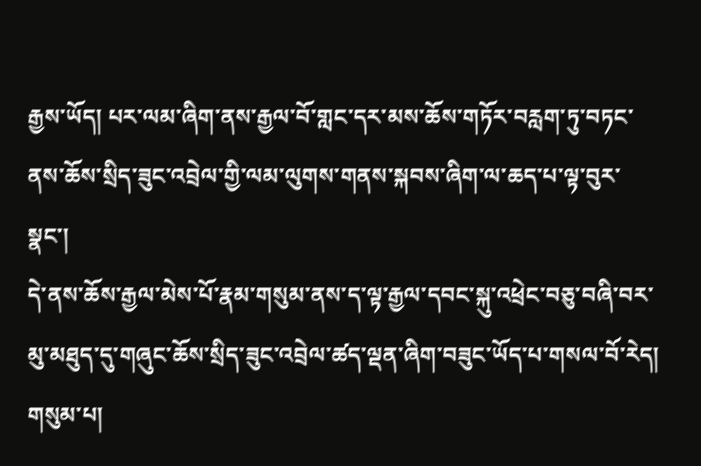རྒྱས་ཡོད། པར་ལམ་ཞིག་ནས་རྒྱལ་བོ་གླང་དར་མས་ཆོས་གཏོར་བརླག་ཏུ་བཏང་ནས་ཆོས་སྲིད་ཟུང་འབྲེལ་གྱི་ལམ་ལུགས་གནས་སྐབས་ཞིག་ལ་ཆད་པ་ལྟ་བུར་སྣང་།
དེ་ནས་ཆོས་རྒྱལ་མེས་པོ་རྣམ་གསུམ་ནས་ད་ལྟ་རྒྱལ་དབང་སྐུ་འཕྲེང་བཅུ་བཞི་བར་མུ་མཐུད་དུ་གཞུང་ཆོས་སྲིད་ཟུང་འབྲེལ་ཚད་ལྡན་ཞིག་བཟུང་ཡོད་པ་གསལ་བོ་རེད།
གསུམ་པ།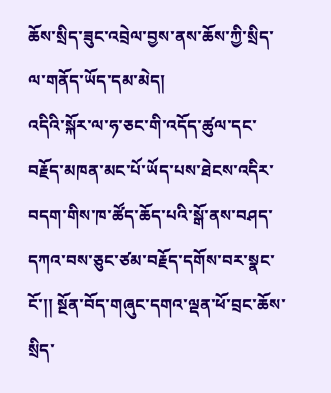ཆོས་སྲིད་ཟུང་འབྲེལ་བྱས་ནས་ཆོས་ཀྱི་སྲིད་ལ་གནོད་ཡོད་དམ་མེད།
འདིའི་སྐོར་ལ་ཧ་ཅང་གི་འདོད་ཚུལ་དང་བརྗོད་མཁན་མང་པོ་ཡོད་པས་ཐེངས་འདིར་བདག་གིས་ཁ་ཚོད་ཆོད་པའི་སྒོ་ནས་བཤད་དཀའ་བས་ཅུང་ཙམ་བརྗོད་དགོས་བར་སྣང་ངོ་།། སྔོན་བོད་གཞུང་དགའ་ལྡན་ཕོ་བྲང་ཆོས་སྲིད་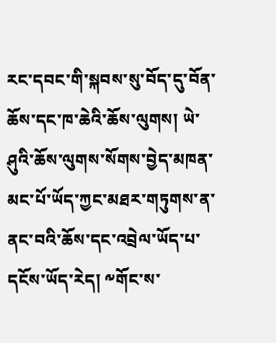རང་དབང་གི་སྐབས་སུ་བོད་དུ་བོན་ཆོས་དང་ཁ་ཆེའི་ཆོས་ལུགས། ཡེ་ཤུའི་ཆོས་ལུགས་སོགས་བྱེད་མཁན་མང་པོ་ཡོད་ཀྱང་མཐར་གཏུགས་ན་ནང་བའི་ཆོས་དང་འབྲེལ་ཡོད་པ་དངོས་ཡོད་རེད། ༸གོང་ས་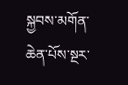སྐྱབས་མགོན་ཆེན་པོས་སྔར་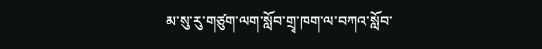མ་སུ་རུ་གཙུག་ལག་སློབ་གྲྭ་ཁག་ལ་བཀའ་སློབ་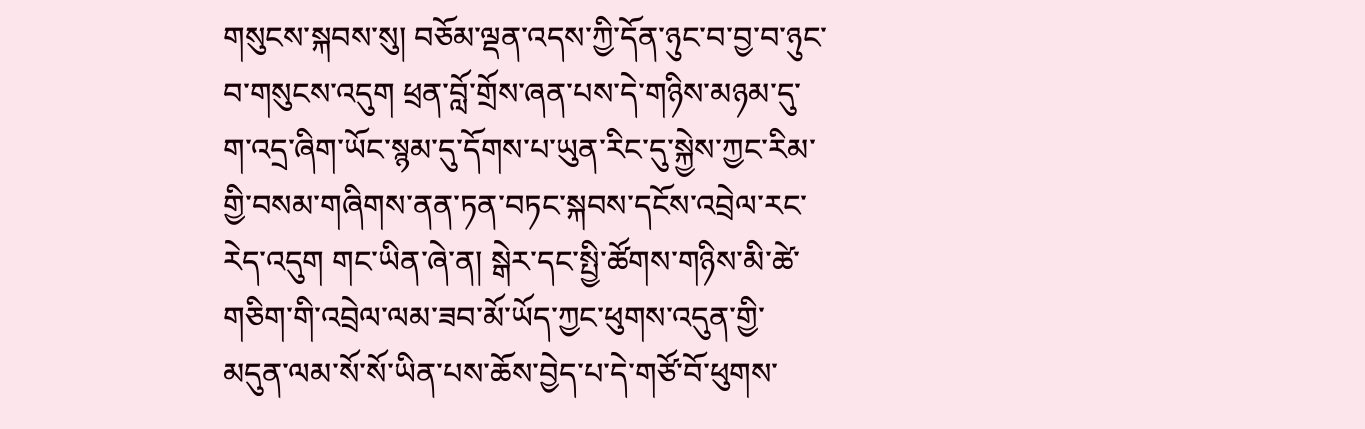གསུངས་སྐབས་སུ། བཅོམ་ལྡན་འདས་ཀྱི་དོན་ཉུང་བ་བྱ་བ་ཉུང་བ་གསུངས་འདུག ཕྲན་བློ་གྲོས་ཞན་པས་དེ་གཉིས་མཉམ་དུ་ག་འདྲ་ཞིག་ཡོང་སྙམ་དུ་དོགས་པ་ཡུན་རིང་དུ་སྐྱེས་ཀྱང་རིམ་གྱི་བསམ་གཞིགས་ནན་ཏན་བཏང་སྐབས་དངོས་འབྲེལ་རང་རེད་འདུག གང་ཡིན་ཞེ་ན། སྒེར་དང་སྤྱི་ཚོགས་གཉིས་མི་ཚེ་གཅིག་གི་འབྲེལ་ལམ་ཟབ་མོ་ཡོད་ཀྱང་ཕུགས་འདུན་གྱི་མདུན་ལམ་སོ་སོ་ཡིན་པས་ཆོས་བྱེད་པ་དེ་གཙོ་བོ་ཕུགས་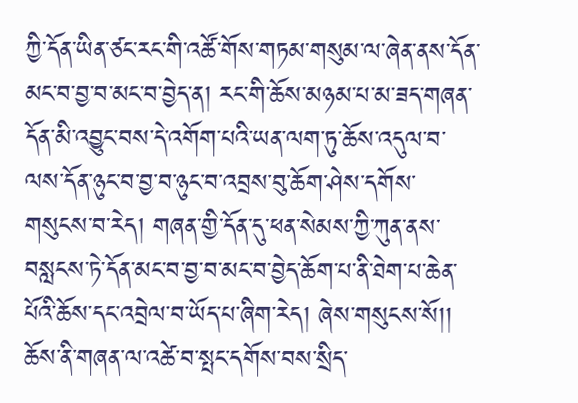ཀྱི་དོན་ཡིན་ཙང་རང་གི་འཚོ་གོས་གཏམ་གསུམ་ལ་ཞེན་ནས་དོན་མང་བ་བྱ་བ་མང་བ་བྱེད་ན། རང་གི་ཆོས་མཉམ་པ་མ་ཟད་གཞན་དོན་མི་འབྱུང་བས་དེ་འགོག་པའི་ཡན་ལག་ཏུ་ཆོས་འདུལ་བ་ལས་དོན་ཉུང་བ་བྱ་བ་ཉུང་བ་འབྲས་བུ་ཆོག་ཤེས་དགོས་གསུངས་བ་རེད། གཞན་གྱི་དོན་དུ་ཕན་སེམས་ཀྱི་ཀུན་ནས་བསླངས་ཏེ་དོན་མང་བ་བྱ་བ་མང་བ་བྱེད་ཆོག་པ་ནི་ཐེག་པ་ཆེན་པོའི་ཆོས་དང་འབྲེལ་བ་ཡོད་པ་ཞིག་རེད། ཞེས་གསུངས་སོ།།
ཆོས་ནི་གཞན་ལ་འཚེ་བ་སྤང་དགོས་བས་སྲིད་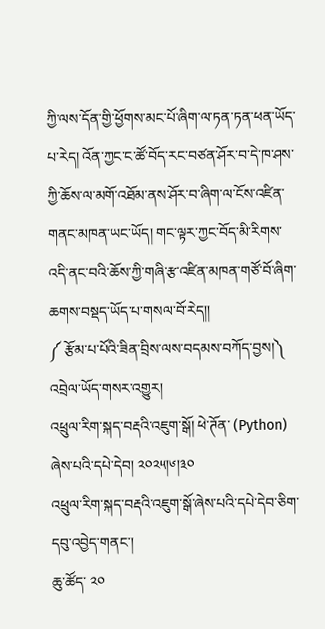ཀྱི་ལས་དོན་གྱི་ཕྱོགས་མང་པོ་ཞིག་ལ་ཏན་ཏན་ཕན་ཡོད་པ་རེད། འོན་ཀྱང་ང་ཚོ་བོད་རང་བཙན་ཤོར་བ་དེ་ཁ་ཤས་ཀྱི་ཆོས་ལ་མགོ་འཐོམ་ནས་ཤོར་བ་ཞིག་ལ་ངོས་འཛིན་གནང་མཁན་ཡང་ཡོད། གང་ལྟར་ཀྱང་བོད་མི་རིགས་འདི་ནང་བའི་ཆོས་ཀྱི་གཞི་རྩ་འཛིན་མཁན་གཙོ་བོ་ཞིག་ཆགས་བསྡད་ཡོད་པ་གསལ་བོ་རེད།།
༼ རྩོམ་པ་པོའི་ཟིན་བྲིས་ལས་བདམས་བཀོད་བྱས།༽
འབྲེལ་ཡོད་གསར་འགྱུར།
འཕྲུལ་རིག་སྐད་བརྡའི་འཇུག་སྒོ། ཕེ་ཊོན་ (Python) ཞེས་པའི་དཔེ་དེབ། ༢༠༢༥།༦།༣༠
འཕྲུལ་རིག་སྐད་བརྡའི་འཇུག་སྒོ་ཞེས་པའི་དཔེ་དེབ་ཅིག་དབུ་འབྱེད་གནང་།
ཆུ་ཚོད་ ༢༠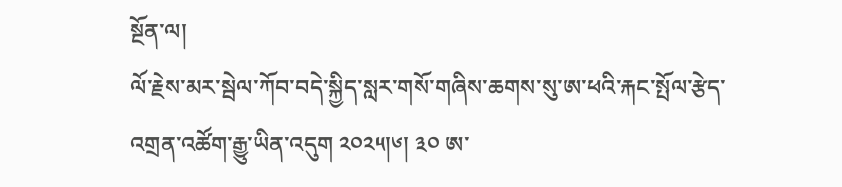སྔོན་ལ།
ལོ་རྗེས་མར་སྦེལ་ཀོབ་བདེ་སྐྱིད་སླར་གསོ་གཞིས་ཆགས་སུ་ཨ་ཕའི་རྐང་སྤོལ་རྩེད་འགྲན་འཚོག་རྒྱུ་ཡིན་འདུག ༢༠༢༥།༦། ༣༠ ཨ་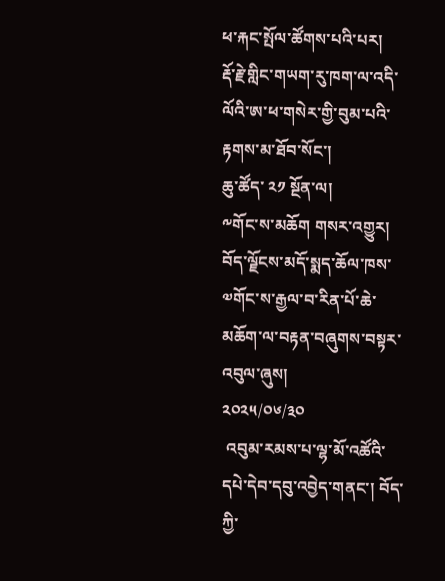ཕ་རྐང་སྤོལ་ཚོགས་པའི་པར།
རྡོ་རྗེ་གླིང་གཡག་རུ་ཁག་ལ་འདི་ལོའི་ཨ་ཕ་གསེར་གྱི་བུམ་པའི་རྟགས་མ་ཐོབ་སོང་།
ཆུ་ཚོད་ ༢༡ སྔོན་ལ།
༸གོང་ས་མཆོག གསར་འགྱུར།
བོད་ལྗོངས་མདོ་སྨད་ཆོལ་ཁས་༧གོང་ས་རྒྱལ་བ་རིན་པོ་ཆེ་མཆོག་ལ་བརྟན་བཞུགས་བསྟར་འབུལ་ཞུས།
༢༠༢༥/༠༦/༣༠
 འབུམ་རམས་པ་ལྷ་མོ་འཚོའི་དཔེ་དེབ་དབུ་འབྱེད་གནང་། བོད་ཀྱི་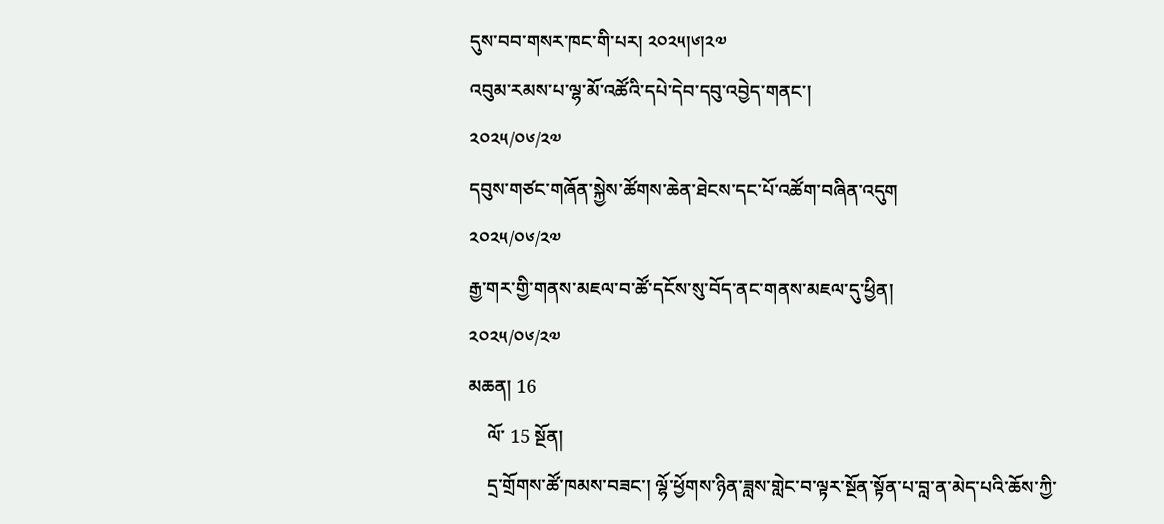དུས་བབ་གསར་ཁང་གི་པར། ༢༠༢༥།༦།༢༧
འབུམ་རམས་པ་ལྷ་མོ་འཚོའི་དཔེ་དེབ་དབུ་འབྱེད་གནང་།
༢༠༢༥/༠༦/༢༧
དབུས་གཙང་གཞོན་སྐྱེས་ཚོགས་ཆེན་ཐེངས་དང་པོ་འཚོག་བཞིན་འདུག
༢༠༢༥/༠༦/༢༧
རྒྱ་གར་གྱི་གནས་མཇལ་བ་ཚོ་དངོས་སུ་བོད་ནང་གནས་མཇལ་དུ་ཕྱིན།
༢༠༢༥/༠༦/༢༧
མཆན། 16
    ལོ་ 15 སྔོན།
    དྲ་གྲོགས་ཚོ་ཁམས་བཟང་། ལྷོ་ཕྱོགས་ཉིན་ཟླས་གླེང་བ་ལྟར་སྔོན་སྟོན་པ་བླ་ན་མེད་པའི་ཆོས་ཀྱི་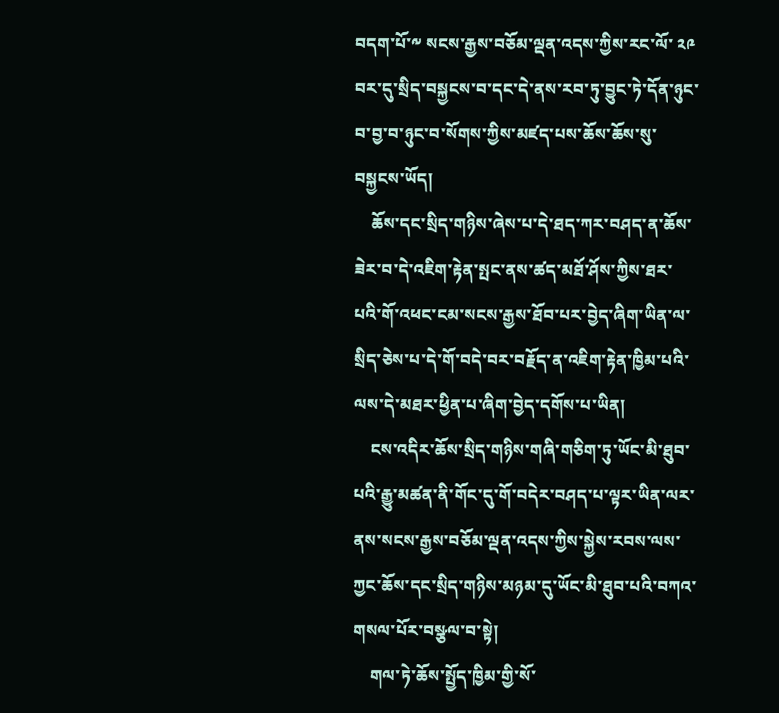བདག་པོ་༸ སངས་རྒྱས་བཅོམ་ལྡན་འདས་ཀྱིས་རང་ལོ་ ༢༩ བར་དུ་སྲིད་བསྐྱངས་བ་དང་དེ་ནས་རབ་ཏུ་བྱུང་ཏེ་དོན་ཉུང་བ་བྱ་བ་ཉུང་བ་སོགས་ཀྱིས་མཛད་པས་ཆོས་ཆོས་སུ་བསྐྱངས་ཡོད།
    ཆོས་དང་སྲིད་གཉིས་ཞེས་པ་དེ་ཐད་ཀར་བཤད་ན་ཆོས་ཟེར་བ་དེ་འཇིག་རྟེན་སྤང་ནས་ཚད་མཐོ་ཤོས་ཀྱིས་ཐར་པའི་གོ་འཕང་ངམ་སངས་རྒྱས་ཐོབ་པར་བྱེད་ཞིག་ཡིན་ལ་སྲིད་ཅེས་པ་དེ་གོ་བདེ་བར་བརྗོད་ན་འཇིག་རྟེན་ཁྱིམ་པའི་ལས་དེ་མཐར་ཕྱིན་པ་ཞིག་བྱེད་དགོས་པ་ཡིན།
    ངས་འདིར་ཆོས་སྲིད་གཉིས་གཞི་གཅིག་ཏུ་ཡོང་མི་ཐུབ་པའི་རྒྱུ་མཚན་ནི་གོང་དུ་གོ་བདེར་བཤད་པ་ལྟར་ཡིན་ལར་ནས་སངས་རྒྱས་བཅོམ་ལྡན་འདས་ཀྱིས་སྐྱེས་རབས་ལས་ཀྱང་ཆོས་དང་སྲིད་གཉིས་མཉམ་དུ་ཡོང་མི་ཐུབ་པའི་བཀའ་གསལ་པོར་བསྩལ་བ་སྟེ།
    གལ་ཏེ་ཆོས་སྤྱོད་ཁྱིམ་གྱི་སོ་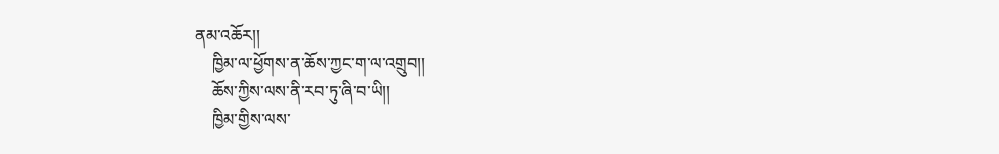ནམ་འཆོར།།
    ཁྱིམ་ལ་ཕྱོགས་ན་ཆོས་ཀྱང་ག་ལ་འགྲུབ།།
    ཆོས་ཀྱིས་ལས་ནི་རབ་ཏུ་ཞི་བ་ཡི།།
    ཁྱིམ་གྱིས་ལས་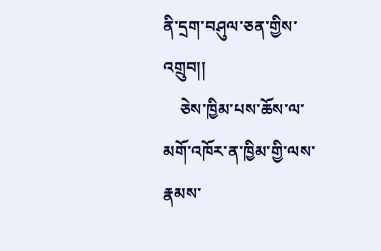ནི་དྲག་བཤུལ་ཅན་གྱིས་འགྲུབ།།
    ཅེས་ཁྱིམ་པས་ཆོས་ལ་མགོ་འཁོར་ན་ཁྱིམ་གྱི་ལས་རྣམས་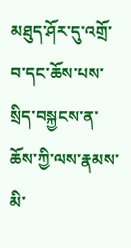མཐུད་ཤོར་དུ་འགྲོ་བ་དང་ཆོས་པས་སྲིད་བསྐྱངས་ན་ཆོས་ཀྱི་ལས་རྣམས་མི་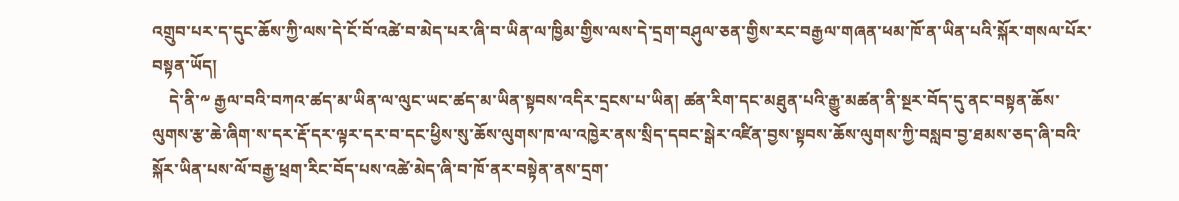འགྲུབ་པར་ད་དུང་ཆོས་ཀྱི་ལས་དེ་ངོ་བོ་འཚེ་བ་མེད་པར་ཞི་བ་ཡིན་ལ་ཁྱིམ་གྱིས་ལས་དེ་དྲག་བཤུལ་ཅན་གྱིས་རང་བརྒྱལ་གཞན་ཕམ་ཁོ་ན་ཡིན་པའི་སྐོར་གསལ་པོར་བསྟན་ཡོད།
    དེ་ནི་༸ རྒྱལ་བའི་བཀའ་ཚད་མ་ཡིན་ལ་ལུང་ཡང་ཚད་མ་ཡིན་སྟབས་འདིར་དྲངས་པ་ཡིན། ཚན་རིག་དང་མཐུན་པའི་རྒྱུ་མཚན་ནི་སྔར་བོད་དུ་ནང་བསྟན་ཆོས་ལུགས་རྩ་ཆེ་ཞིག་ས་དར་རྡོ་དར་ལྟར་དར་བ་དང་ཕྱིས་སུ་ཆོས་ལུགས་ཁ་ལ་འཁྱེར་ནས་སྲིད་དབང་སྒེར་འཛིན་བྱས་སྟབས་ཆོས་ལུགས་ཀྱི་བསླབ་བྱ་ཐམས་ཅད་ཞི་བའི་སྐོར་ཡིན་པས་ལོ་བརྒྱ་ཕྲག་རིང་བོད་པས་འཚེ་མེད་ཞི་བ་ཁོ་ནར་བསྟེན་ནས་དྲག་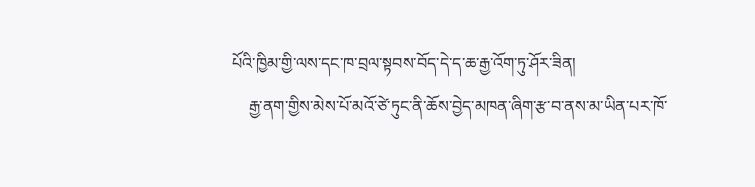པོའི་ཁྱིམ་གྱི་ལས་དང་ཁ་བྲལ་སྟབས་བོད་དེ་ད་ཆ་རྒྱ་འོག་ཏུ་ཤོར་ཟིན།
    རྒྱ་ནག་གྱིས་མེས་པོ་མའོ་ཙེ་ཏུང་ནི་ཆོས་བྱེད་མཁན་ཞིག་རྩ་བ་ནས་མ་ཡིན་པར་ཁོ་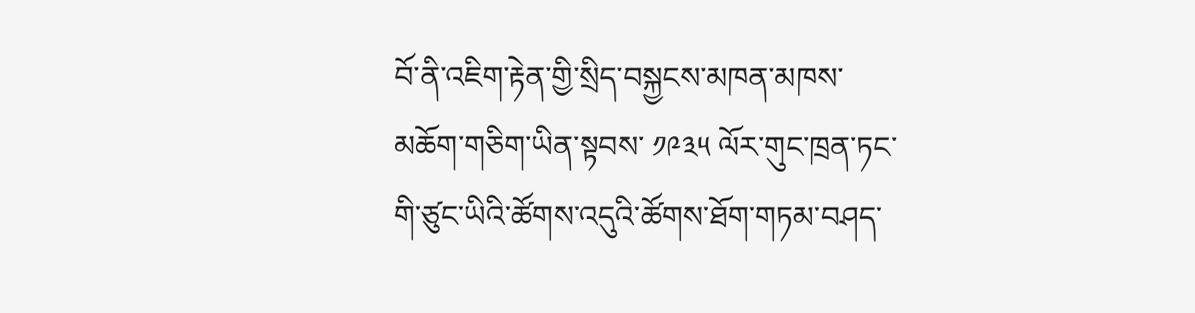བོ་ནི་འཇིག་རྟེན་གྱི་སྲིད་བསྐྱངས་མཁན་མཁས་མཆོག་གཅིག་ཡིན་སྟབས་ ༡༩༣༥ ལོར་གུང་ཁྲན་ཏང་གི་ཙུང་ཡིའི་ཚོགས་འདུའི་ཚོགས་ཐོག་གཏམ་བཤད་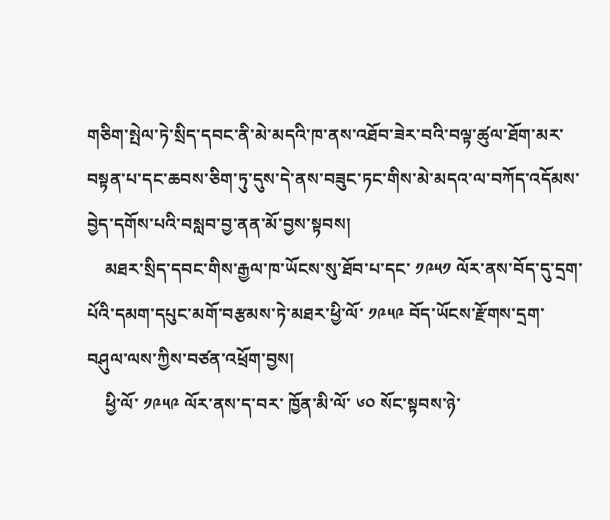གཅིག་སྤེལ་ཏེ་སྲིད་དབང་ནི་མེ་མདའི་ཁ་ནས་འཐོབ་ཟེར་བའི་བལྟ་ཚུལ་ཐོག་མར་བསྟན་པ་དང་ཆབས་ཅིག་ཏུ་དུས་དེ་ནས་བཟུང་ཏང་གིས་མེ་མདའ་ལ་བཀོད་འདོམས་བྱེད་དགོས་པའི་བསླབ་བྱ་ནན་མོ་བྱས་སྟབས།
    མཐར་སྲིད་དབང་གིས་རྒྱལ་ཁ་ཡོངས་སུ་ཐོབ་པ་དང་ ༡༩༥༡ ལོར་ནས་བོད་དུ་དྲག་པོའི་དམག་དཔུང་མགོ་བརྩམས་ཏེ་མཐར་ཕྱི་ལོ་ ༡༩༥༩ བོད་ཡོངས་རྫོགས་དྲག་བཤུལ་ལས་ཀྱིས་བཙན་འཕྲོག་བྱས།
    ཕྱི་ལོ་ ༡༩༥༩ ལོར་ནས་ད་བར་ ཁྱོན་མི་ལོ་ ༦༠ སོང་སྟབས་ཉེ་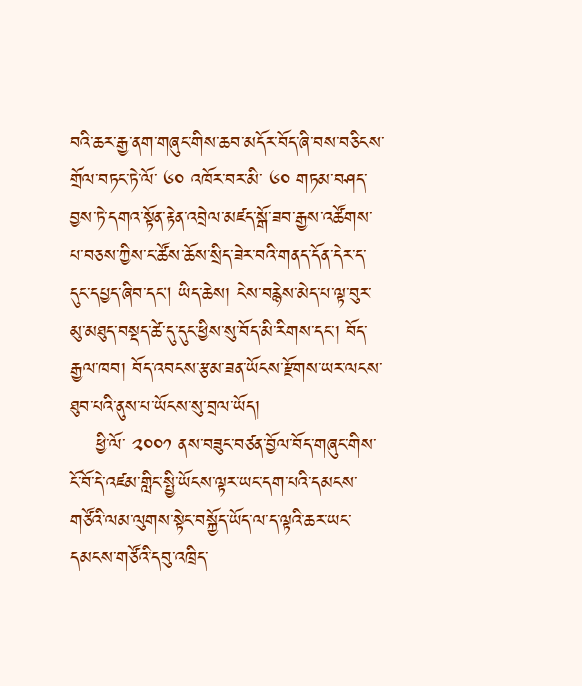བའི་ཆར་རྒྱ་ནག་གཞུང་གིས་ཆབ་མདོར་བོད་ཞི་བས་བཅིངས་གྲོལ་བཏང་ཏེ་ལོ་ ༦༠ འཁོར་བར་མི་ ༦༠ གཏམ་བཤད་བྱས་ཏེ་དགའ་སྟོན་རྟེན་འབྲེལ་མཛད་སྒོ་ཟབ་རྒྱས་འཚོགས་པ་བཅས་ཀྱིས་ང་ཚོས་ཆོས་སྲིད་ཟེར་བའི་གནད་དོན་དེར་ད་དུང་དཔྱད་ཞིབ་དང། ཡིད་ཆེས། ངེས་བརྙེས་མེད་པ་ལྟ་བུར་མུ་མཐུད་བསྡད་ཚེ་དུ་དུང་ཕྱིས་སུ་བོད་མི་རིགས་དང་། བོད་རྒྱལ་ཁབ། བོད་འབངས་རྩམ་ཟན་ཡོངས་རྫོགས་ཡར་ལངས་ཐུབ་པའི་ནུས་པ་ཡོངས་སུ་བྲལ་ཡོད།
    ཕྱི་ལོ་ ༢༠༠༡ ནས་བཟུང་བཙན་བྱོལ་བོད་གཞུང་གིས་ངོ་བོ་དེ་འཛམ་གླིང་སྤྱི་ཡོངས་ལྟར་ཡང་དག་པའི་དམངས་གཙོའི་ལམ་ལུགས་སྟེང་བསྐྱོད་ཡོད་ལ་ད་ལྟའི་ཆར་ཡང་དམངས་གཙོའི་དབུ་འཁྲིད་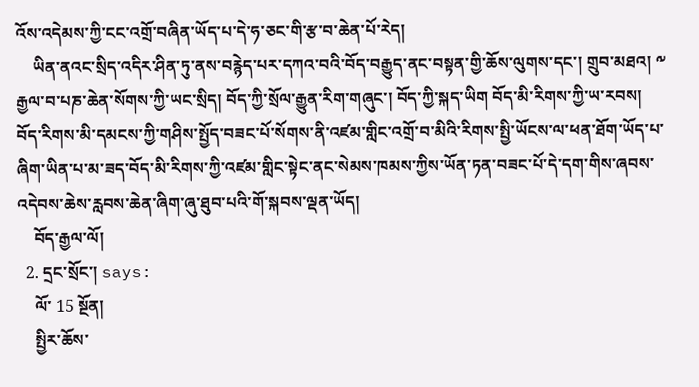འོས་འདེམས་ཀྱི་ངང་འགྲོ་བཞིན་ཡོད་པ་དེ་ཧ་ཅང་གི་རྩ་བ་ཆེན་པོ་རེད།
    ཡིན་ནའང་སྲིད་འདིར་ཤིན་ཏུ་ནས་བརྙེད་པར་དཀའ་བའི་བོད་བརྒྱུད་ནང་བསྟན་གྱི་ཆོས་ལུགས་དང་། གྲུབ་མཐའ། ༸ རྒྱལ་བ་པཎ་ཆེན་སོགས་ཀྱི་ཡང་སྲིད། བོད་ཀྱི་སྲོལ་རྒྱུན་རིག་གཞུང་། བོད་ཀྱི་སྐད་ཡིག བོད་མི་རིགས་ཀྱི་ཡ་རབས། བོད་རིགས་མི་དམངས་ཀྱི་གཤིས་སྤྱོད་བཟང་པོ་སོགས་ནི་འཛམ་གླིང་འགྲོ་བ་མིའི་རིགས་སྤྱི་ཡོངས་ལ་ཕན་ཐོག་ཡོད་པ་ཞིག་ཡིན་པ་མ་ཟད་བོད་མི་རིགས་ཀྱི་འཛམ་གླིང་སྟེང་ནང་སེམས་ཁམས་ཀྱིས་ཡོན་ཏན་བཟང་པོ་དེ་དག་གིས་ཞབས་འདེབས་ཆེས་རླབས་ཆེན་ཞིག་ཞུ་ཐུབ་པའི་གོ་སྐབས་ལྡན་ཡོད།
    བོད་རྒྱལ་ལོ།
  2. དྲང་སྲོང་། says:
    ལོ་ 15 སྔོན།
    སྤྱིར་ཆོས་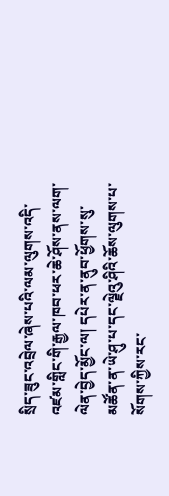སྲིད་ཟུང་འབྲེལ་ཞེས་པའི་ལམ་ལུགས་འདི་འཛམ་གླིང་གི་རྒྱལ་ཁབ་ཕར་ཆེ་ཤོས་ནས་ལག་ལེན་བྱེད་མྱོང་ལ། དཔེར་ན་ནུབ་ཕྱོགས་སུ་མཚོན་ན་ཡེ་ཤུ་པ་དང་ལྗེའུ་ཤིའི་ཆོས་ལུགས་པ་སོགས་ཀྱིས་རང་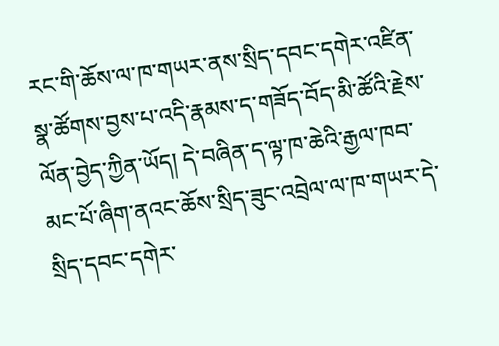རང་གི་ཆོས་ལ་ཁ་གཡར་ནས་སྲིད་དབང་དགེར་འཛིན་སྣ་ཚོགས་བྱས་པ་འདི་རྣམས་ད་གཟོད་བོད་མི་ཚོའི་རྗེས་ལོན་བྱེད་ཀྱིན་ཡོད། དེ་བཞིན་ད་ལྟ་ཁ་ཆེའི་རྒྱལ་ཁབ་མང་པོ་ཞིག་ནའང་ཆོས་སྲིད་ཟུང་འབྲེལ་ལ་ཁ་གཡར་དེ་སྲིད་དབང་དགེར་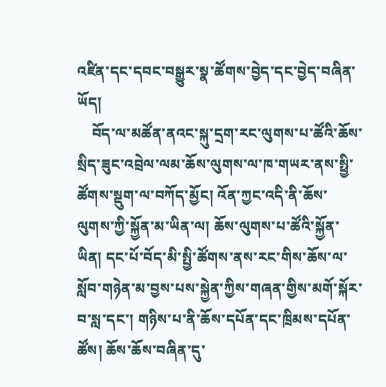འཛིན་དང་དབང་བསྒྱུར་སྣ་ཚོགས་བྱེད་དང་བྱེད་བཞིན་ཡོད།
    བོད་ལ་མཚོན་ནའང་སྐུ་དྲག་རང་ལུགས་པ་ཚོའི་ཆོས་སྲིད་ཟུང་འབྲེལ་ལམ་ཆོས་ལུགས་ལ་ཁ་གཡར་ནས་སྥྱི་ཚོགས་སྡུག་ལ་བཀོད་མྱོང། འོན་ཀྱང་འདི་ནི་ཆོས་ལུགས་ཀྱི་སྐྱོན་མ་ཡིན་ལ། ཆོས་ལུགས་པ་ཚོའི་སྐྱོན་ཡིན། དང་པོ་བོད་མི་སྤྱི་ཚོགས་ནས་རང་གིས་ཆོས་ལ་སློབ་གཉེན་མ་བྱས་པས་སྐྱེན་ཀྱིས་གཞན་གྱིས་མགོ་སྐོར་བ་སླ་དང་། གཉིས་པ་ནི་ཆོས་དཔོན་དང་ཁྲིམས་དཔོན་ཚོས། ཆོས་ཆོས་བཞིན་དུ་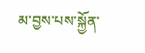མ་བྱས་པས་སྐྱོན་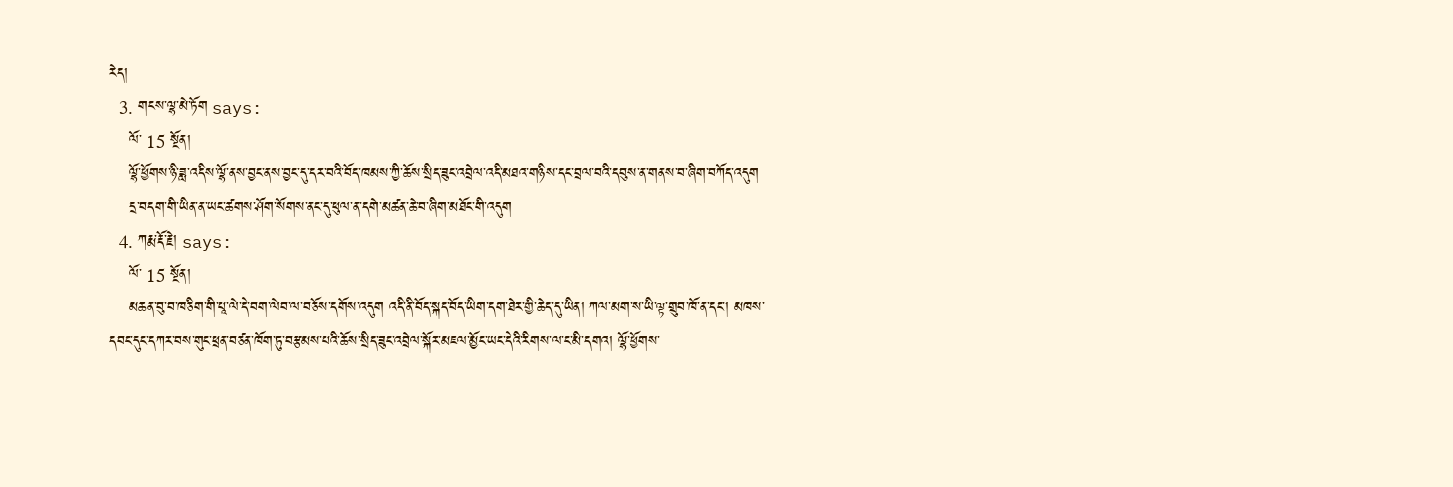རེད།
  3. གངས་ལྷ་མེ་ཏོག says:
    ལོ་ 15 སྔོན།
    ལྷོ་ཕྱོགས་ཉི་ཟླ་འདིས་ལྷོ་ནས་བྱང་ནས་བྱང་དུ་དར་བའི་བོད་ཁམས་ཀྱི་ཆོས་སྲིད་ཟུང་འབྲེལ་འདི་མཐའ་གཉིས་དང་བྲལ་བའི་དབུས་ན་གནས་བ་ཞིག་བཀོད་འདུག
    དྲ་བདག་གི་ཡིན་ན་ཡང་ཚགས་ཤོག་སོགས་ནང་དུ་ཕུལ་ན་དགེ་མཚན་ཆེ་བ་ཞིག་མཐོང་གི་འདུག
  4. ཀརྨ་རྡོ་རྗེ། says:
    ལོ་ 15 སྔོན།
    མཆན་བུ་བ་ཁཅིག་གི་པཱ་ལེ་དེ་བག་ལེབ་ལ་བཅོས་དགོས་འདུག འདི་ནི་བོད་སྐད་བོད་ཡིག་དག་ཐེར་གྱི་ཆེད་དུ་ཡིན། ཀལ་མག་ས་ཡི་ལྟ་གྲུབ་ཁོ་ན་དང་། མཁས་དབང་དུང་དཀར་བས་གུང་ཕྲན་བཙན་ཁོག་ཏུ་བརྩམས་པའི་ཆོས་སྲིད་ཟུང་འབྲེལ་སྐོར་མཇལ་མྱོང་ཡང་དེའི་རིགས་ལ་ང་མི་དགའ། ལྷོ་ཕྱོགས་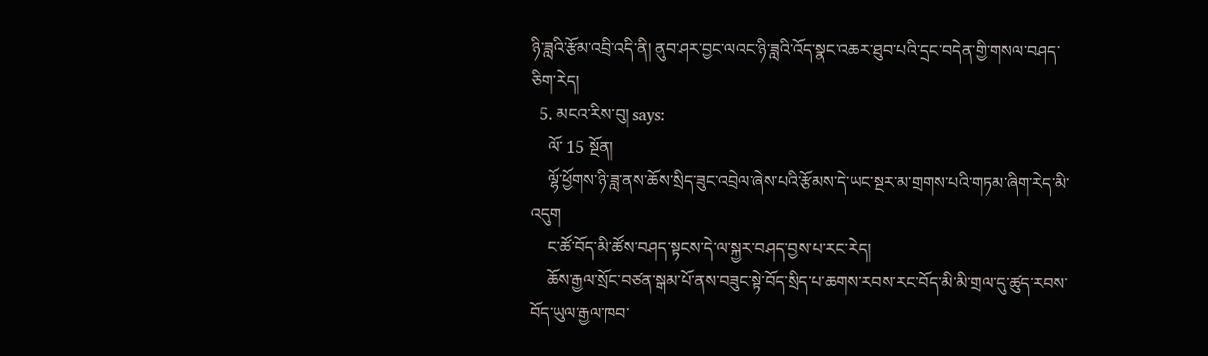ཉི་ཟླའི་རྩོམ་འབྲི་འདི་ནི། ནུབ་ཤར་བྱང་ལའང་ཉི་ཟླའི་འོད་སྣང་འཆར་ཐུབ་པའི་དྲང་བདེན་གྱི་གསལ་བཤད་ཅིག་རེད།
  5. མངའ་རིས་བུ། says:
    ལོ་ 15 སྔོན།
    ལྷོ་ཕྱོགས་ཉི་ཟླ་ནས་ཆོས་སྲིད་ཟུང་འབྲེལ་ཞེས་པའི་རྩོམས་དེ་ཡང་སྔར་མ་གྲགས་པའི་གཏམ་ཞིག་རེད་མི་འདུག
    ང་ཚོ་བོད་མི་ཚོས་བཤད་སྟངས་དེ་ལ་སྐྱར་བཤད་བྱས་པ་རང་རེད།
    ཆོས་རྒྱལ་སྲོང་བཙན་སྒམ་པོ་ནས་བཟུང་སྟེ་བོད་སྲིད་པ་ཆགས་རབས་རང་བོད་མི་མི་གྲལ་དུ་ཚུད་རབས་བོད་ཡུལ་རྒྱལ་ཁབ་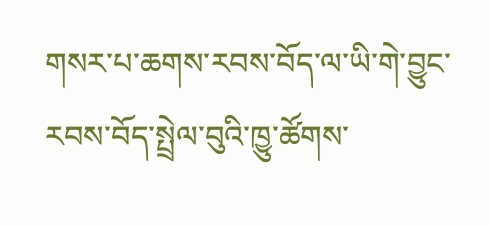གསར་པ་ཆགས་རབས་བོད་ལ་ཡི་གེ་བྱུང་རབས་བོད་སྤྲེལ་བུའི་ཁྱུ་ཚོགས་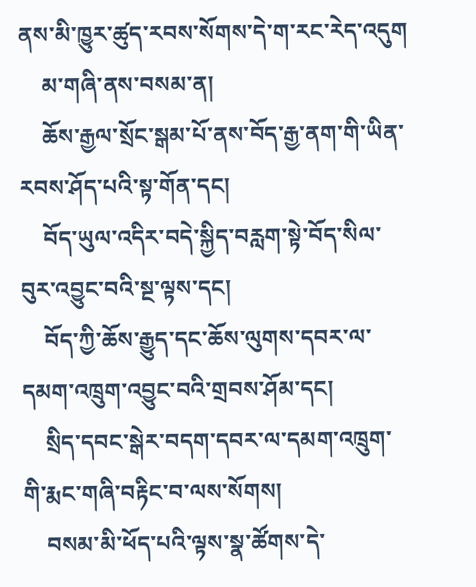ནས་མི་ཁྱུར་ཚུད་རབས་སོགས་དེ་ག་རང་རེད་འདུག
    མ་གཞི་ནས་བསམ་ན།
    ཆོས་རྒྱལ་སྲོང་སྒམ་པོ་ནས་བོད་རྒྱ་ནག་གི་ཡིན་རབས་ཤོད་པའི་སྟ་གོན་དང།
    བོད་ཡུལ་འདིར་བདེ་སྐྱིད་བརླག་སྟེ་བོད་སིལ་བུར་འབྱུང་བའི་སྔ་ལྟས་དང།
    བོད་ཀྱི་ཆོས་རྒྱུད་དང་ཆོས་ལུགས་དབར་ལ་དམག་འཁྲུག་འབྱུང་བའི་གྲབས་ཤོམ་དང།
    སྲིད་དབང་སྒེར་བདག་དབར་ལ་དམག་འཁྲུག་གི་རྨང་གཞི་བརྟིང་བ་ལས་སོགས།
    བསམ་མི་ཕོད་པའི་ལྟས་སྣ་ཚོགས་དེ་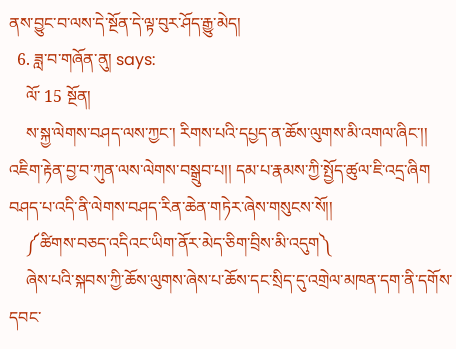ནས་བྱུང་བ་ལས་དེ་སྔོན་དེ་ལྟ་བུར་ཤོད་རྒྱུ་མེད།
  6. ཟླ་བ་གཞོན་ནུ། says:
    ལོ་ 15 སྔོན།
    ས་སྐྱ་ལེགས་བཤད་ལས་ཀྱང་། རིགས་པའི་དཔྱད་ན་ཆོས་ལུགས་མི་འགལ་ཞིང་།། འཇིག་རྟེན་བྱ་བ་ཀུན་ལས་ལེགས་བསྒྲུབ་པ།། དམ་པ་རྣམས་ཀྱི་སྤྱོད་ཚུལ་ཇི་འདྲ་ཞིག བཤད་པ་འདི་ནི་ལེགས་བཤད་རིན་ཆེན་གཏེར་ཞེས་གསུངས་སོ།།
    ༼ཚིགས་བཅད་འདིའང་ཡིག་ནོར་མེད་ཅིག་བྲིས་མི་འདུག༽
    ཞེས་པའི་སྐབས་ཀྱི་ཆོས་ལུགས་ཞེས་པ་ཆོས་དང་སྲིད་དུ་འགྲེལ་མཁན་དག་ནི་དགོས་དབང་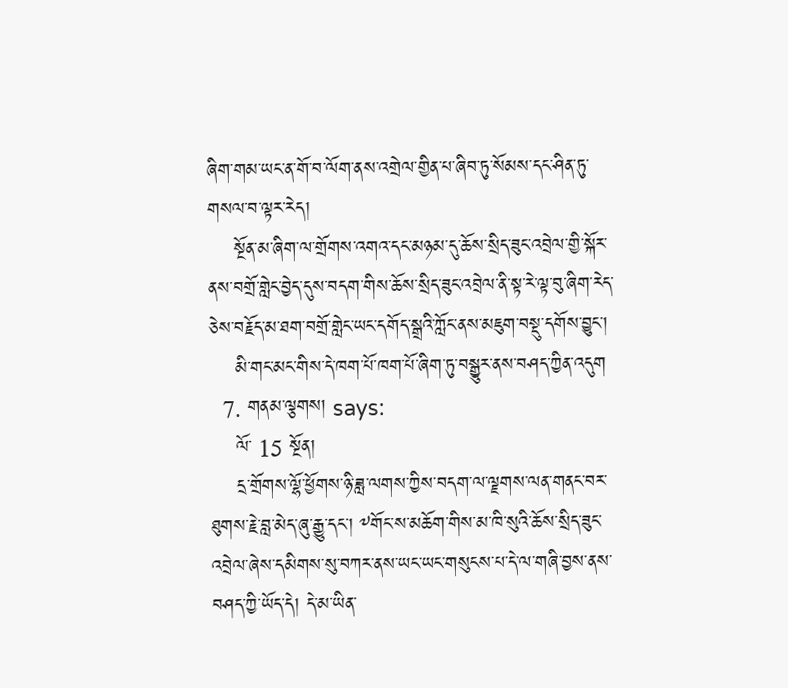ཞིག་གམ་ཡང་ན་གོ་བ་ལོག་ནས་འགྲེལ་གྱིན་པ་ཞིབ་ཏུ་སོམས་དང་ཤིན་ཏུ་གསལ་བ་ལྟར་རེད།
    སྔོན་མ་ཞིག་ལ་གྲོགས་འགའ་དང་མཉམ་དུ་ཆོས་སྲིད་ཟུང་འབྲེལ་གྱི་སྐོར་ནས་བགྲོ་གླེང་བྱེད་དུས་བདག་གིས་ཆོས་སྲིད་ཟུང་འབྲེལ་ནི་སྟ་རེ་ལྟ་བུ་ཞིག་རེད་ཅེས་བརྗོད་མ་ཐག་བགྲོ་གླེང་ཡང་དགོད་སྒྲའི་ཀློང་ནས་མཇུག་བསྡུ་དགོས་བྱུང་།
    མི་གང་མང་གིས་དེ་ཁག་པོ་ཁག་པོ་ཞིག་ཏུ་བསྒྱུར་ནས་བཤད་ཀྱིན་འདུག
  7. གནམ་ལྕགས། says:
    ལོ་ 15 སྔོན།
    དྲ་གྲོགས་ལྷོ་ཕྱོགས་ཉི་ཟླ་ལགས་ཀྱིས་བདག་ལ་ལྗགས་ལན་གནང་བར་ཐུགས་རྗེ་བླ་མེད་ཞུ་རྒྱུ་དང་། ༸གོང་ས་མཆོག་གིས་མ་ཁི་སུའི་ཆོས་སྲིད་ཟུང་འབྲེལ་ཞེས་དམིགས་སུ་བཀར་ནས་ཡང་ཡང་གསུངས་པ་དེ་ལ་གཞི་བྱས་ནས་བཤད་ཀྱི་ཡོད་དེ། དེ་མ་ཡིན་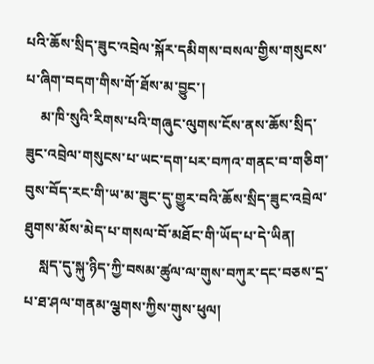པའི་ཆོས་སྲིད་ཟུང་འབྲེལ་སྐོར་དམིགས་བསལ་གྱིས་གསུངས་པ་ཞིག་བདག་གིས་གོ་ཐོས་མ་བྱུང་།
    མ་ཁི་སུའི་རིགས་པའི་གཞུང་ལུགས་ངོས་ནས་ཆོས་སྲིད་ཟུང་འབྲེལ་གསུངས་པ་ཡང་དག་པར་བཀའ་གནང་བ་གཅིག་བུས་བོད་རང་གི་ཡ་མ་ཟུང་དུ་གྱུར་བའི་ཆོས་སྲིད་ཟུང་འབྲེལ་ཐུགས་མོས་མེད་པ་གསལ་བོ་མཐོང་གི་ཡོད་པ་དེ་ཡིན།
    སླད་དུ་སྐུ་ཉིད་ཀྱི་བསམ་ཚུལ་ལ་གུས་བཀུར་དང་བཅས་དྲ་པ་ཐ་ཤལ་གནམ་ལྕགས་ཀྱིས་གུས་ཕུལ།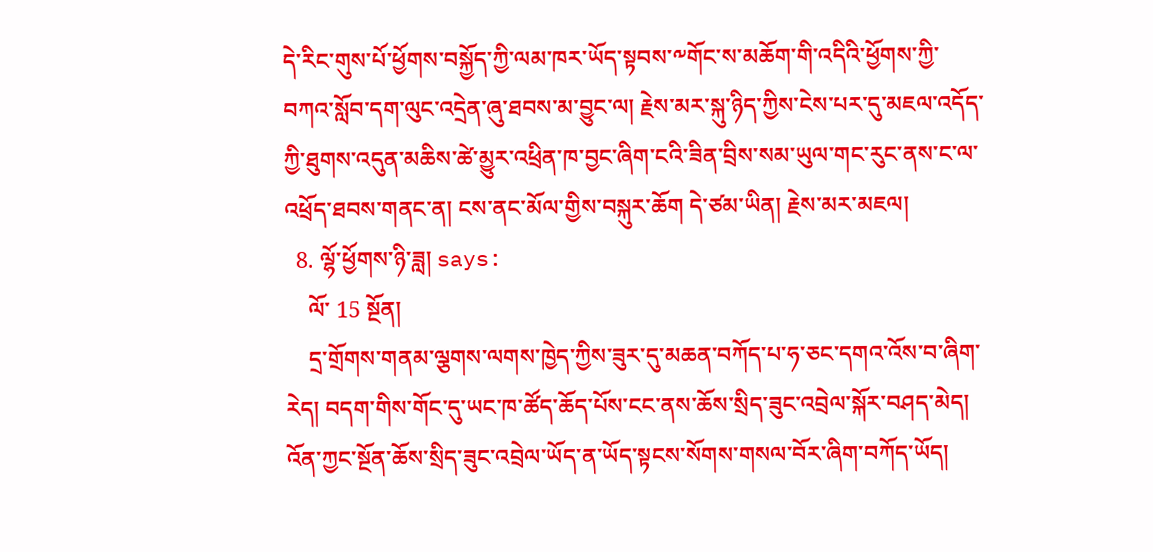དེ་རིང་གུས་པོ་ཕྱོགས་བསྐྱོད་ཀྱི་ལམ་ཁར་ཡོད་སྟབས་༸གོང་ས་མཆོག་གི་འདིའི་ཕྱོགས་ཀྱི་བཀའ་སློབ་དག་ལུང་འདྲེན་ཞུ་ཐབས་མ་བྱུང་ལ། རྗེས་མར་སྐུ་ཉིད་ཀྱིས་ངེས་པར་དུ་མཇལ་འདོད་ཀྱི་ཐུགས་འདུན་མཆིས་ཚེ་མྱུར་འཕྲིན་ཁ་བྱང་ཞིག་ངའི་ཟིན་བྲིས་སམ་ཡུལ་གང་རུང་ནས་ང་ལ་འཕྲོད་ཐབས་གནང་ན། ངས་ནང་མོལ་གྱིས་བསྐུར་ཆོག དེ་ཙམ་ཡིན། རྗེས་མར་མཇལ།
  8. ལྷོ་ཕྱོགས་ཉི་ཟླ། says:
    ལོ་ 15 སྔོན།
    དྲ་གྲོགས་གནམ་ལྕགས་ལགས་ཁྱེད་ཀྱིས་ཟུར་དུ་མཆན་བཀོད་པ་ཧ་ཅང་དགའ་འོས་བ་ཞིག་རེད། བདག་གིས་གོང་དུ་ཡང་ཁ་ཚོད་ཆོད་པོས་ངང་ནས་ཆོས་སྲིད་ཟུང་འབྲེལ་སྐོར་བཤད་མེད། འོན་ཀྱང་སྔོན་ཆོས་སྲིད་ཟུང་འབྲེལ་ཡོད་ན་ཡོད་སྟངས་སོགས་གསལ་བོར་ཞིག་བཀོད་ཡོད།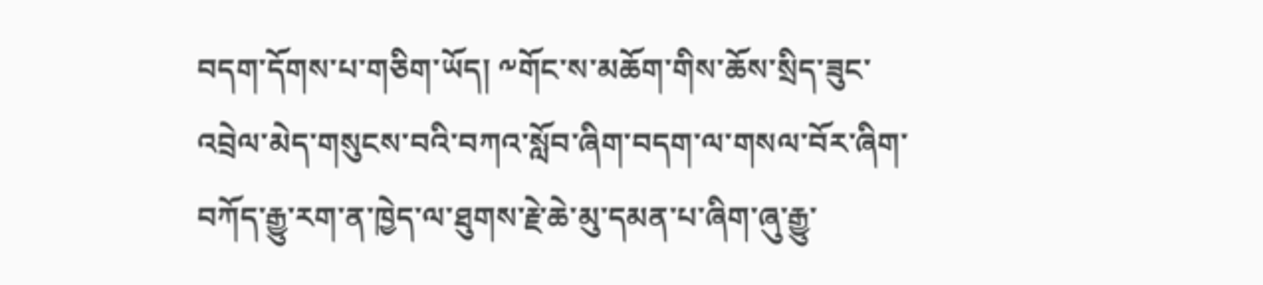བདག་དོགས་པ་གཅིག་ཡོད། ༸གོང་ས་མཆོག་གིས་ཆོས་སྲིད་ཟུང་འབྲེལ་མེད་གསུངས་བའི་བཀའ་སློབ་ཞིག་བདག་ལ་གསལ་བོར་ཞིག་བཀོད་རྒྱུ་རག་ན་ཁྱེད་ལ་ཐུགས་རྗེ་ཆེ་མུ་དམན་པ་ཞིག་ཞུ་རྒྱུ་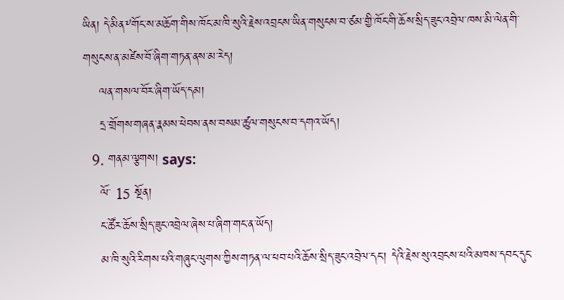ཡིན། དེ་མིན༸གོང་ས་མཆོག་གིས་ཁོང་མ་ཁི་སུའི་རྗེས་འབྲངས་ཡིན་གསུངས་བ་ཙམ་གྱི་ཁོང་གི་ཆོས་སྲིད་ཟུང་འབྲེལ་ཁས་མི་ལེན་གི་གསུངས་ན་མཛེས་བོ་ཞིག་གཏན་ནས་མ་རེད།
    ལན་གསལ་བོར་ཞིག་ཡོད་དམ།
    དྲ་གྲོགས་གཞན་རྣམས་ཕེབས་ནས་བསམ་ཚུལ་གསུངས་བ་དགའ་ཡོད།
  9. གནམ་ལྕགས། says:
    ལོ་ 15 སྔོན།
    ང་ཚོར་ཆོས་སྲིད་ཟུང་འབྲེལ་ཞེས་པ་ཞིག་གང་ན་ཡོད།
    མ་ཁི་སུའི་རིགས་པའི་གཞུང་ལུགས་ཀྱིས་གཏན་ལ་ཕབ་པའི་ཆོས་སྲིད་ཟུང་འབྲེལ་དང་། དེའི་རྗེས་སུ་འབྲངས་པའི་མཁས་དབང་དུང་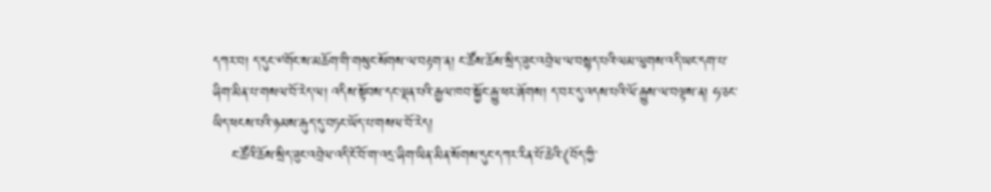དཀར་བ། ད་དུང་༸གོང་ས་མཆོག་གི་གསུང་སོགས་ལ་བརྟག་ན། ང་ཚོས་ཆོས་སྲིད་ཟུང་འབྲེལ་ལ་བསྙད་པའི་ལམ་ལུགས་འདི་ཡང་དག་པ་ཞིག་མིན་པ་གསལ་བོ་རེད་ལ། འདིས་སྟོབས་དང་ལྡན་པའི་རྒྱལ་ཁབ་སྐྱོང་རྒྱུ་ཕར་ཞོགས། ད་བར་དུ་འདས་པའི་ལོ་རྒྱུས་ལ་བལྟས་ན། ཧ་ཅང་ཡིད་ཕངས་པའི་ཉམས་རྒུད་དུ་བཏང་ཡོད་པ་གསལ་བོ་རེད།
    ང་ཚོའི་ཆོས་སྲིད་ཟུང་འབྲེལ་འདི་ངོ་བོ་ག་འདྲ་ཞིག་ཡིན་མིན་སོགས་དུང་དཀར་རིན་པོ་ཆེའི་《བོད་ཀྱི་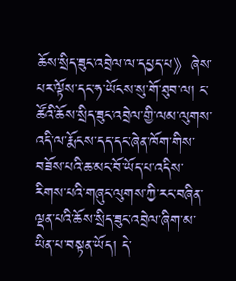ཆོས་སྲིད་ཟུང་འབྲེལ་ལ་དཔྱད་པ》ཞེས་པར་ལྟོས་དང་ཧ་ཡོངས་སུ་གོ་ཐུབ་ལ། ང་ཚོའི་ཆོས་སྲིད་ཟུང་འབྲེལ་གྱི་ལམ་ལུགས་འདི་ལ་རྨོངས་དད་དང་ཞེན་ཁོག་གིས་བཟོས་པའི་ཆ་མང་བོ་ཡོད་པ་འདིས་རིགས་པའི་གཞུང་ལུགས་ཀྱི་རང་བཞིན་ལྡན་པའི་ཆོས་སྲིད་ཟུང་འབྲེལ་ཞིག་མ་ཡིན་པ་བསྟན་ཡོད། དེ་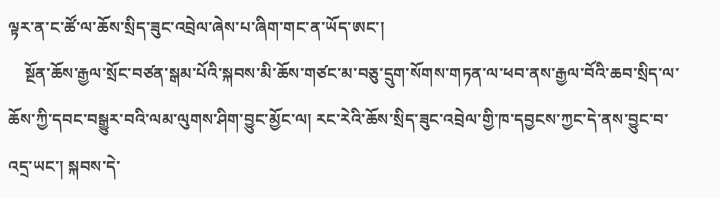ལྟར་ན་ང་ཚོ་ལ་ཆོས་སྲིད་ཟུང་འབྲེལ་ཞེས་པ་ཞིག་གང་ན་ཡོད་ཨང་།
    སྔོན་ཆོས་རྒྱལ་སྲོང་བཙན་སྒམ་པོའི་སྐབས་མི་ཆོས་གཙང་མ་བཅུ་དྲུག་སོགས་གཏན་ལ་ཕབ་ནས་རྒྱལ་བོའི་ཆབ་སྲིད་ལ་ཆོས་ཀྱི་དབང་བསྒྱུར་བའི་ལམ་ལུགས་ཤིག་བྱུང་མྱོང་ལ། རང་རེའི་ཆོས་སྲིད་ཟུང་འབྲེལ་གྱི་ཁ་དབྱངས་ཀྱང་དེ་ནས་བྱུང་བ་འདྲ་ཡང་། སྐབས་དེ་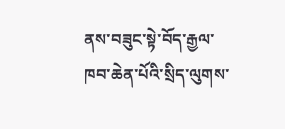ནས་བཟུང་སྟེ་བོད་རྒྱལ་ཁབ་ཆེན་པོའི་སྲིད་ལུགས་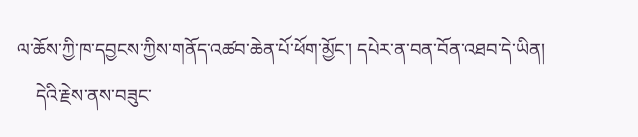ལ་ཆོས་ཀྱི་ཁ་དབྱངས་ཀྱིས་གནོད་འཚབ་ཆེན་པོ་ཕོག་མྱོང་། དཔེར་ན་བན་བོན་འཐབ་དེ་ཡིན།
    དེའི་རྗེས་ནས་བཟུང་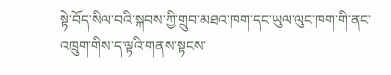སྟེ་བོད་སིལ་བའི་སྐབས་ཀྱི་གྲུབ་མཐའ་ཁག་དང་ཡུལ་ལུང་ཁག་གི་ནང་འཁྲུག་གིས་ད་ལྟའི་གནས་སྟངས་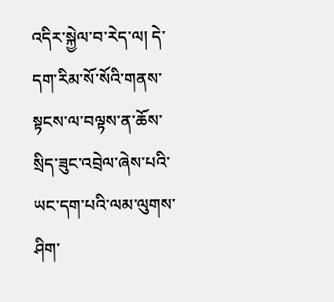འདིར་སྐྱེལ་བ་རེད་ལ། དེ་དག་རིམ་སོ་སོའི་གནས་སྟངས་ལ་བལྟས་ན་ཆོས་སྲིད་ཟུང་འབྲེལ་ཞེས་པའི་ཡང་དག་པའི་ལམ་ལུགས་ཤིག་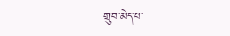གྲུབ་མེད་པ་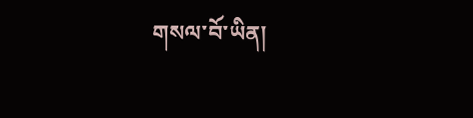གསལ་བོ་ཡིན།